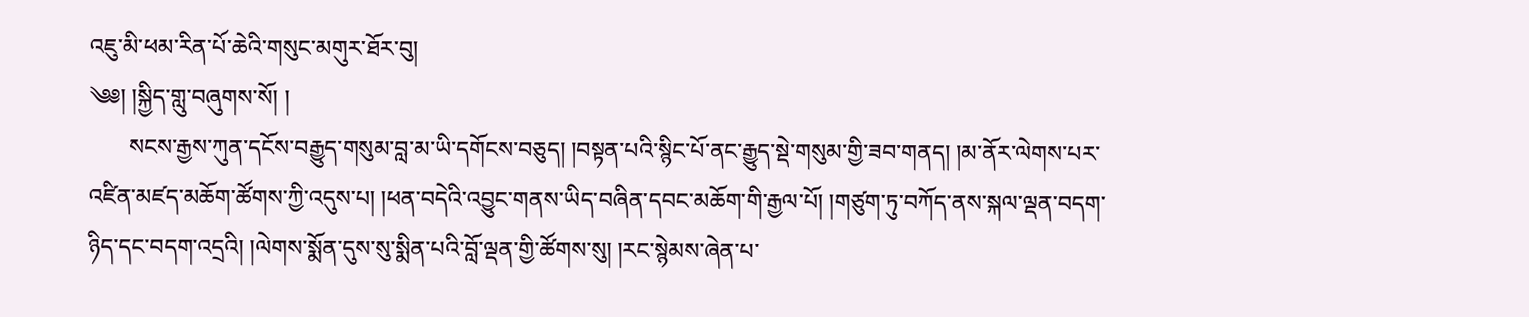འཇུ་མི་ཕམ་རིན་པོ་ཆེའི་གསུང་མགུར་ཐོར་བུ།
༄༅། །སྐྱིད་གླུ་བཞུགས་སོ། །
       སངས་རྒྱས་ཀུན་དངོས་བརྒྱུད་གསུམ་བླ་མ་ཡི་དགོངས་བཅུད། །བསྟན་པའི་སྙིང་པོ་ནང་རྒྱུད་སྡེ་གསུམ་གྱི་ཟབ་གནད། །མ་ནོར་ལེགས་པར་འཛིན་མཛད་མཆོག་ཚོགས་ཀྱི་འདུས་པ། །ཕན་བདེའི་འབྱུང་གནས་ཡིད་བཞིན་དབང་མཆོག་གི་རྒྱལ་པོ། །གཙུག་ཏུ་བཀོད་ནས་སྐལ་ལྡན་བདག་ཉིད་དང་བདག་འདྲའི། །ལེགས་སྨོན་དུས་སུ་སྨིན་པའི་བློ་ལྡན་གྱི་ཚོགས་སུ། །རང་སྙེམས་ཞེན་པ་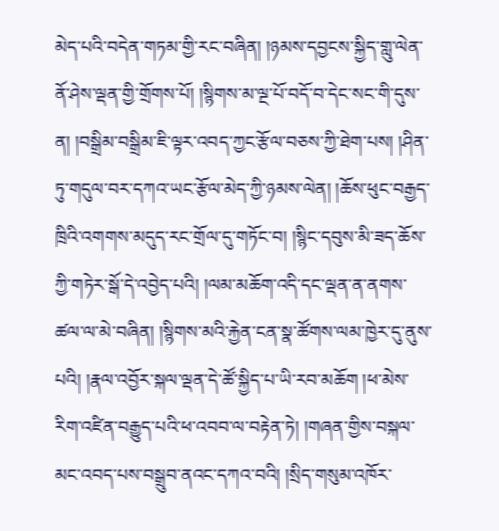མེད་པའི་བདེན་གཏམ་གྱི་རང་བཞིན། །ཉམས་དབྱངས་སྐྱིད་གླུ་ལེན་ནོ་ཤེས་ལྡན་གྱི་གྲོགས་པོ། །སྙིགས་མ་ལྔ་པོ་བདོ་བ་དེང་སང་གི་དུས་ན། །བསྒྲིམ་བསྒྲིམ་ཇི་ལྟར་འབད་ཀྱང་རྩོལ་བཅས་ཀྱི་ཐེག་པས། །ཤིན་ཏུ་གདུལ་བར་དཀའ་ཡང་རྩོལ་མེད་ཀྱི་ཉམས་ལེན། །ཆོས་ཕུང་བརྒྱད་ཁྲིའི་འགགས་མདུད་རང་གྲོལ་དུ་གཏོང་བ། །སྙིང་དབུས་མི་ཟད་ཆོས་ཀྱི་གཏེར་སྒོ་དེ་འབྱེད་པའི། །ལམ་མཆོག་འདི་དང་ལྡན་ན་ནགས་ཚལ་ལ་མེ་བཞིན། །སྙིགས་མའི་རྐྱེན་ངན་སྣ་ཚོགས་ལམ་ཁྱེར་དུ་ནུས་པའི། །རྣལ་འབྱོར་སྐལ་ལྡན་དེ་ཚོ་སྐྱིད་པ་ཡི་རབ་མཆོག །ཕ་མེས་རིག་འཛིན་བརྒྱུད་པའི་ཕ་འབབ་ལ་བརྟེན་ཏེ། །གཞན་གྱིས་བསྐལ་མང་འབད་པས་བསྒྲུབ་ནའང་དཀའ་བའི། །སྲིད་གསུམ་འཁོར་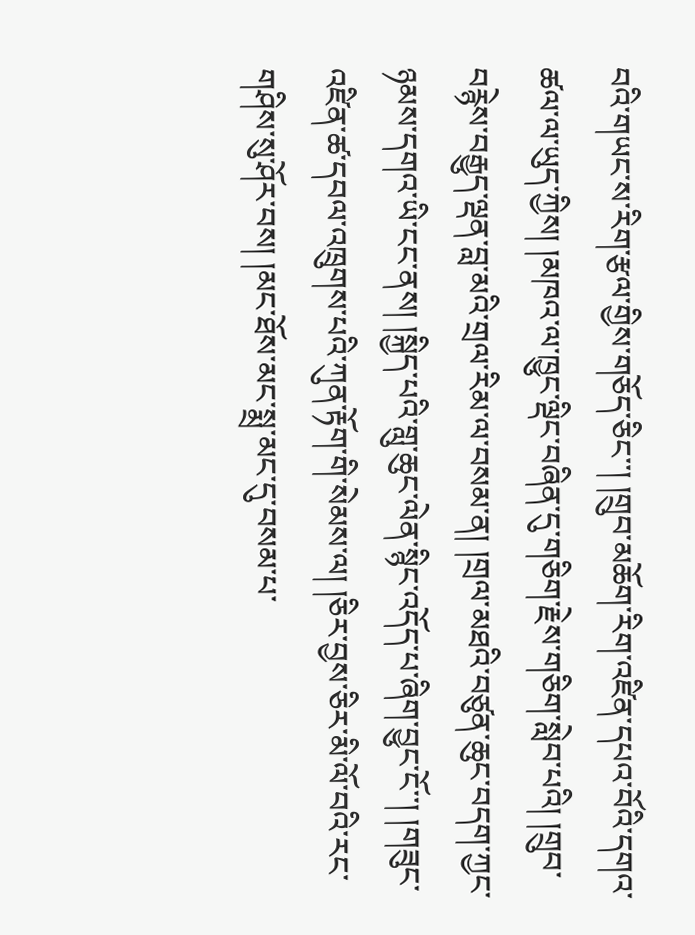བའི་གཡང་ས་རིག་རྩལ་གྱིས་གཅོད་ཅིང་་། །གྲུབ་མཆོག་རིག་འཛིན་དཔའ་བོའི་དགའ་ཚལ་ལ་ཡུད་ཀྱིས། །མཁའ་ལ་ཁྱུང་ལྡིང་བཞིན་དུ་གཅིག་རྗེས་གཅིག་སླེབ་པའི། །གྲུབ་བརྙེས་བརྒྱུད་ལྡན་བླ་མའི་གྲལ་རིམ་ལ་བསམ་ན། །གྲལ་མཐའི་བཙུན་ཆུང་བདག་ཀྱང་ཉམས་དགའ་ཡི་ངང་ནས། །སྐྱིད་པའི་གླུ་ཆུང་ལེན་སྙིང་འདོད་པ་ཞིག་བྱུང་ངོ་་། །གཟུང་འཛིན་ཚ་དབལ་འཁྲུགས་པའི་ཀུན་རྟོག་གི་སེམས་ལ། །ཅིར་བྱས་ཅིར་མི་ལོ་བའི་རང་གཤིས་སུ་ཤོར་བས། །མང་ཐོས་མང་སྨྲ་མང་དུ་བསམ་པ་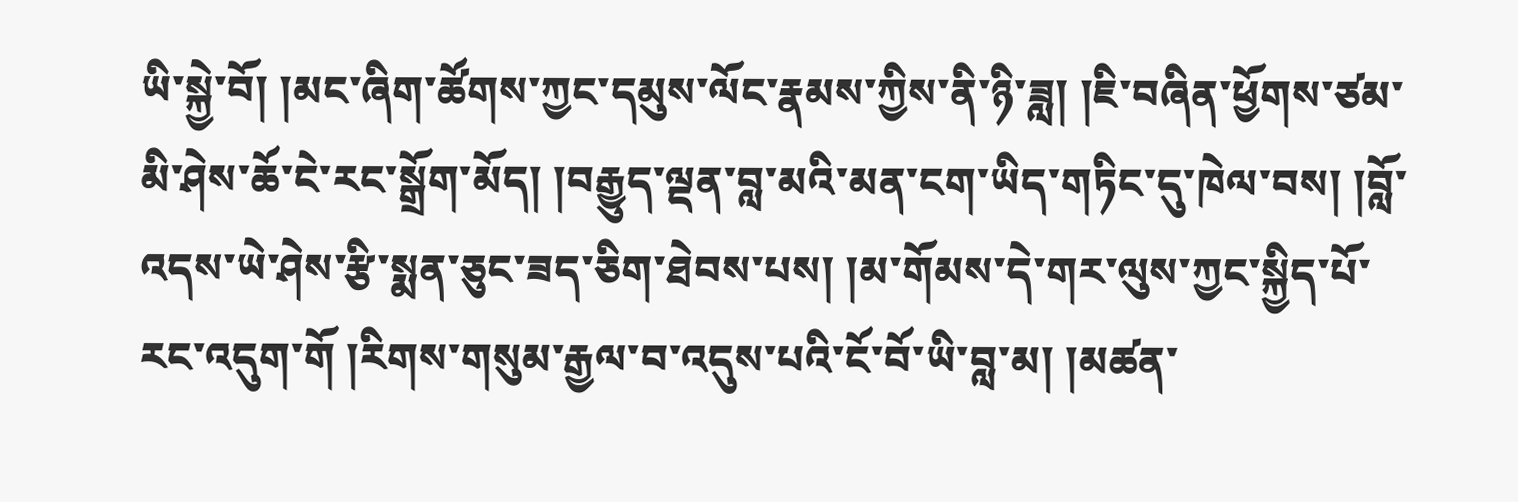ཡི་སྐྱེ་བོ། །མང་ཞིག་ཚོགས་ཀྱང་དམུས་ལོང་རྣམས་ཀྱིས་ནི་ཉི་ཟླ། །ཇི་བཞིན་ཕྱོགས་ཙམ་མི་ཤེས་ཆོ་ངེ་རང་སྒྲོག་མོད། །བརྒྱུད་ལྡན་བླ་མའི་མན་ངག་ཡིད་གཏིང་དུ་ཁེལ་བས། །བློ་འདས་ཡེ་ཤེས་རྩི་སྨན་ཅུང་ཟད་ཅིག་ཐེབས་པས། །མ་གོམས་དེ་གར་ལུས་ཀྱང་སྐྱིད་པོ་རང་འདུག་གོ །རིགས་གསུམ་རྒྱལ་བ་འདུས་པའི་ངོ་བོ་ཡི་བླ་མ། །མཚན་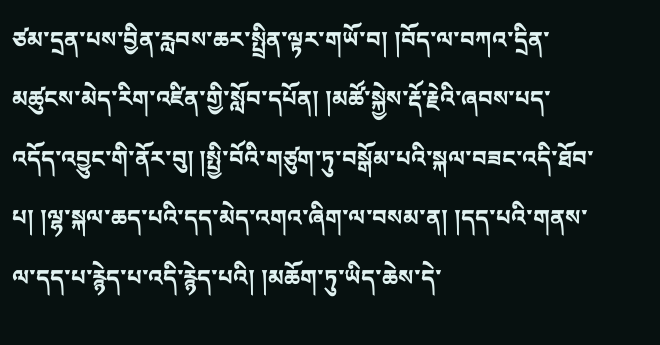ཙམ་དྲན་པས་བྱིན་རླབས་ཆར་སྤྲིན་ལྟར་གཡོ་བ། །བོད་ལ་བཀའ་དྲིན་མཚུངས་མེད་རིག་འཛིན་གྱི་སློབ་དཔོན། །མཚོ་སྐྱེས་རྡོ་རྗེའི་ཞབས་པད་འདོད་འབྱུང་གི་ནོར་བུ། །སྤྱི་བོའི་གཙུག་ཏུ་བསྒོམ་པའི་སྐལ་བཟང་འདི་ཐོབ་པ། །ལྷ་སྐལ་ཆད་པའི་དད་མེད་འགའ་ཞིག་ལ་བསམ་ན། །དད་པའི་གནས་ལ་དད་པ་རྙེད་པ་འདི་རྙེད་པའི། །མཆོག་ཏུ་ཡིད་ཆེས་དེ་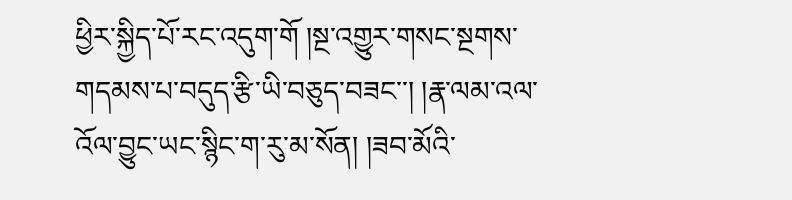ཕྱིར་སྐྱིད་པོ་རང་འདུག་གོ །སྔ་འགྱུར་གསང་སྔགས་གདམས་པ་བདུད་རྩི་ཡི་བཅུད་བཟང་་། །རྣ་ལམ་འལ་འོལ་བྱུང་ཡང་སྙིང་ག་རུ་མ་སོན། །ཟབ་མོའི་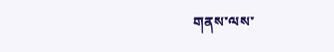གནས་ལས་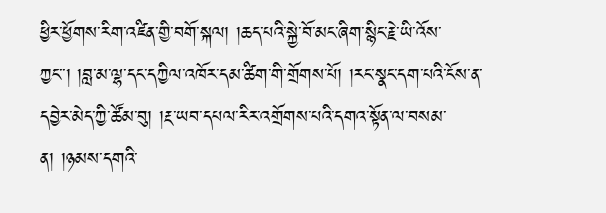ཕྱིར་ཕྱོགས་རིག་འཛིན་གྱི་བགོ་སྐལ། །ཆད་པའི་སྐྱེ་བོ་མང་ཞིག་སྙིང་རྗེ་ཡི་འོས་ཀྱང་་། །བླ་མ་ལྷ་དང་དཀྱིལ་འཁོར་དམ་ཚིག་གི་གྲོགས་པོ། །རང་སྣང་དག་པའི་ངོས་ན་དབྱེར་མེད་ཀྱི་ཚོམ་བུ། །རྔ་ཡབ་དཔལ་རིར་འགྲོགས་པའི་དགའ་སྟོན་ལ་བསམ་ན། །ཉམས་དགའི་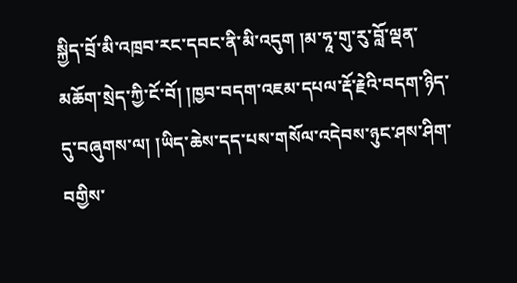སྐྱིད་བྲོ་མི་འཁྲབ་རང་དབང་ནི་མི་འདུག །མ་ཧཱ་གུ་རུ་བློ་ལྡན་མཆོག་སྲེད་ཀྱི་ངོ་བོ། །ཁྱབ་བདག་འཇམ་དཔལ་རྡོ་རྗེའི་བདག་ཉིད་དུ་བཞུགས་ལ། །ཡིད་ཆེས་དད་པས་གསོལ་འདེབས་ཉུང་ཤས་ཤིག་བགྱིས་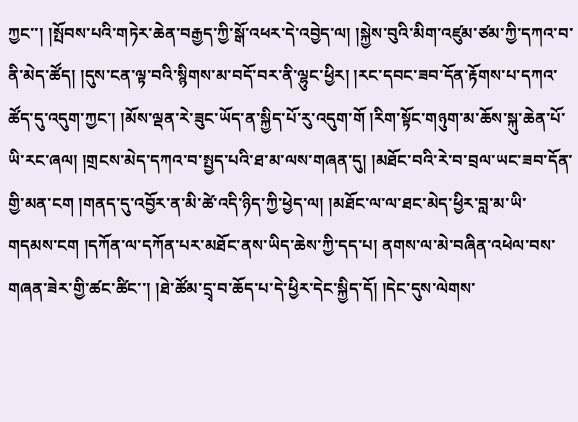ཀྱང་་། །སྤོབས་པའི་གཏེར་ཆེན་བརྒྱད་ཀྱི་སྒོ་འཕར་དེ་འབྱེད་ལ། །སྐྱེས་བུའི་མིག་འཛུམ་ཙམ་ཀྱི་དཀའ་བ་ནི་མེད་ཚོད། །དུས་ངན་ལྟ་བའི་སྙིགས་མ་བདོ་བར་ནི་ལྷུང་ཕྱིར། །རང་དབང་ཟབ་དོན་རྟོགས་པ་དཀའ་ཚོད་དུ་འདུག་ཀྱང་། །མོས་ལྡན་རེ་ཟུང་ཡོད་ན་སྐྱིད་པོ་རུ་འདུག་གོ །རིག་སྟོང་གཉུག་མ་ཆོས་སྐུ་ཆེན་པོ་ཡི་རང་ཞལ། །གྲངས་མེད་དཀའ་བ་སྤྱད་པའི་ཐ་མ་ལས་གཞན་དུ། །མཐོང་བའི་རེ་བ་བྲལ་ཡང་ཟབ་དོན་གྱི་མན་ངག །གནད་དུ་འབྱོར་ན་མི་ཚེ་འདི་ཉིད་ཀྱི་ཕྱེད་ལ། །མཐོང་ལ་ལ་ཐང་མེད་ཕྱིར་བླ་མ་ཡི་གདམས་ངག །དཀོན་ལ་དཀོན་པར་མཐོང་ནས་ཡིད་ཆེས་ཀྱི་དད་པ། ནགས་ལ་མེ་བཞིན་འཕེལ་བས་གཞན་ཟེར་གྱི་ཚང་ཚིང་་། །ཐེ་ཚོམ་དྲྭ་བ་ཆོད་པ་དེ་ཕྱིར་དེང་སྐྱིད་དོ། །དེང་དུས་ལེགས་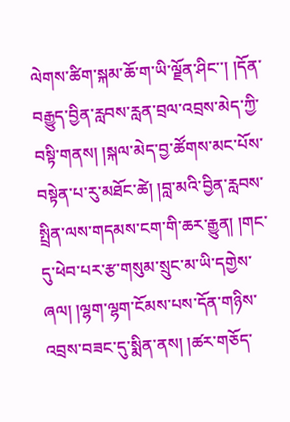ལེགས་ཚིག་སྐམ་ཆོ་ག་ཡི་ལྗོན་ཤིང་་། །དོན་བརྒྱུད་བྱིན་རླབས་རླན་བྲལ་འབྲས་མེད་ཀྱི་བསྟི་གནས། །སྐལ་མེད་བྱ་ཚོགས་མང་པོས་བསྟེན་པ་རུ་མཐོང་ཚེ། །བླ་མའི་བྱིན་རླབས་སྤྲིན་ལས་གདམས་ངག་གི་ཆར་རྒྱུན། །གང་དུ་ཕེབ་པར་རྩ་གསུམ་སྲུང་མ་ཡི་དགྱེས་ཞལ། །ལྷག་ལྷག་ངོམས་པས་དོན་གཉིས་འབྲས་བཟང་དུ་སྨིན་ནས། །ཚར་གཅོད་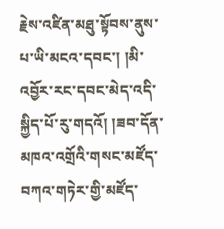རྗེས་འཛིན་མཐུ་སྟོབས་ནུས་པ་ཡི་མངའ་དབང་། །མི་འབྱོར་རང་དབང་མེད་འདི་སྐྱིད་པོ་རུ་གདའོ། །ཟབ་དོན་མཁའ་འགྲོའི་གསང་མཛོད་བཀའ་གཏེར་གྱི་མཛོད་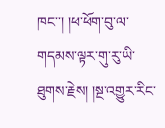ཁང་་། །ཕ་ཕོག་བུ་ལ་གདམས་ལྟར་གུ་རུ་ཡི་ཐུགས་རྗེས། །སྔ་འགྱུར་རིང་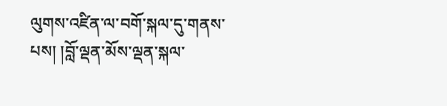ལུགས་འཛིན་ལ་བགོ་སྐལ་དུ་གནས་པས། །བློ་ལྡན་མོས་ལྡན་སྐལ་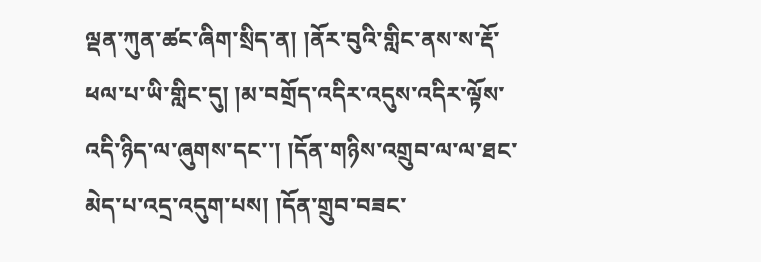ལྡན་ཀུན་ཚང་ཞིག་སྲིད་ན། །ནོར་བུའི་གླིང་ནས་ས་རྡོ་ཕལ་པ་ཡི་གླིང་དུ། །མ་བགྲོད་འདིར་འདུས་འདིར་ལྟོས་འདི་ཉིད་ལ་ཞུགས་དང་་། །དོན་གཉིས་འགྲུབ་ལ་ལ་ཐང་མེད་པ་འདྲ་འདུག་པས། །དོན་གྲུབ་བཟང་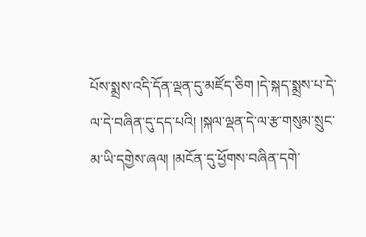པོས་སྨྲས་འདི་དོན་ལྡན་དུ་མཛོད་ཅིག །དེ་སྐད་སྨྲས་པ་དེ་ལ་དེ་བཞིན་དུ་དད་པའི། །སྐལ་ལྡན་དེ་ལ་རྩ་གསུམ་སྲུང་མ་ཡི་དགྱེས་ཞལ། །མངོན་དུ་ཕྱོགས་བཞིན་དགེ་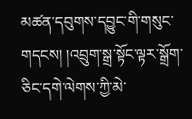མཚན་དབུགས་དབྱུང་གི་གསུང་གདངས། །འབྲུག་སྒྲ་སྟོང་ལྟར་སྒྲོག་ཅིང་དགེ་ལེགས་ཀྱི་མེ་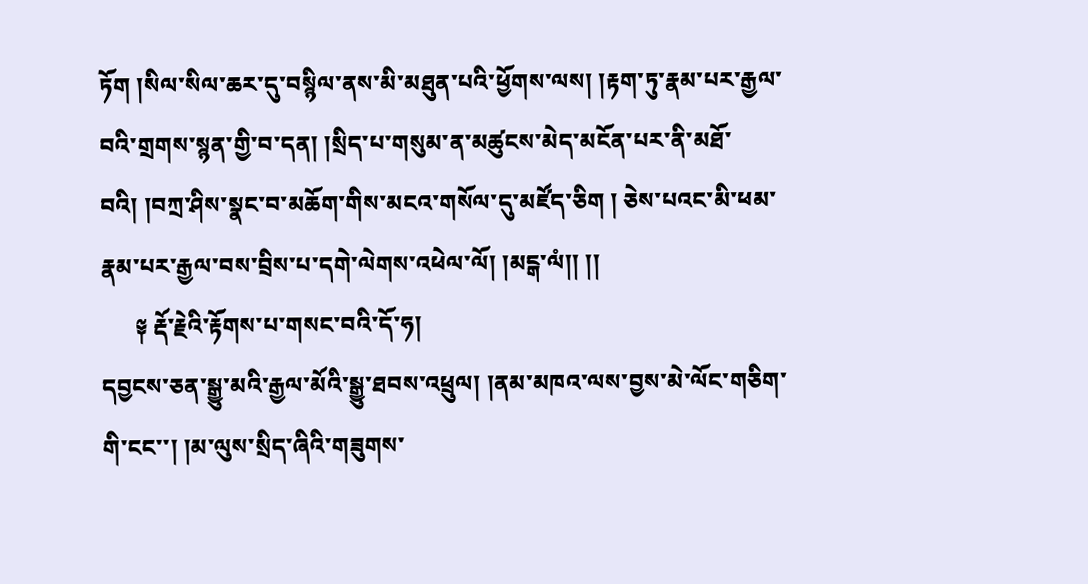ཏོག །སིལ་སིལ་ཆར་དུ་བསྙིལ་ནས་མི་མཐུན་པའི་ཕྱོགས་ལས། །རྟག་ཏུ་རྣམ་པར་རྒྱལ་བའི་གྲགས་སྙན་གྱི་བ་དན། །སྲིད་པ་གསུམ་ན་མཚུངས་མེད་མངོན་པར་ནི་མཐོ་བའི། །བཀྲ་ཤིས་སྣང་བ་མཆོག་གིས་མངའ་གསོལ་དུ་མཛོད་ཅིག ། ཅེས་པའང་མི་ཕམ་རྣམ་པར་རྒྱལ་བས་བྲིས་པ་དགེ་ལེགས་འཕེལ་ལོ། །མངྒ་ལཾ།། །།
      ༈ རྡོ་རྗེའི་རྟོགས་པ་གསང་བའི་དོ་ཧ།
དབྱངས་ཅན་སྒྱུ་མའི་རྒྱལ་མོའི་སྒྱུ་ཐབས་འཕྲུལ། །ནམ་མཁའ་ལས་བྱས་མེ་ལོང་གཅིག་གི་ངང་་། །མ་ལུས་སྲིད་ཞིའི་གཟུགས་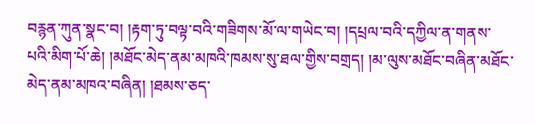བརྙན་ཀུན་སྣང་བ། །རྟག་ཏུ་བལྟ་བའི་གཟིགས་མོ་ལ་གཡེང་བ། །དཔྲལ་བའི་དཀྱིལ་ན་གནས་པའི་མིག་པོ་ཆེ། །མཐོང་མེད་ནམ་མཁའི་ཁམས་སུ་ཐལ་གྱིས་བགྲད། །མ་ལུས་མཐོང་བཞིན་མཐོང་མེད་ནམ་མཁའ་བཞིན། །ཐམས་ཅད་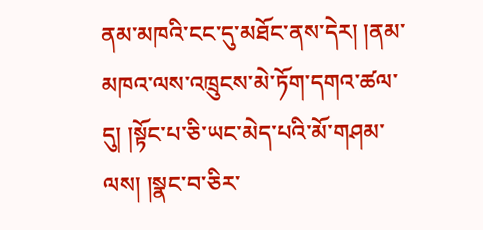ནམ་མཁའི་ངང་དུ་མཐོང་ནས་དེར། །ནམ་མཁའ་ལས་འཁྲུངས་མེ་ཏོག་དགའ་ཚལ་དུ། །སྟོང་པ་ཅི་ཡང་མེད་པའི་མོ་གཤམ་ལས། །སྣང་བ་ཅིར་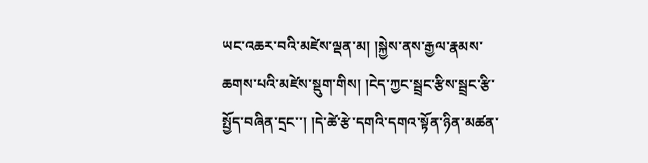ཡང་འཆར་བའི་མཛེས་ལྡན་མ། །སྐྱེས་ནས་རྒྱལ་རྣམས་ཆགས་པའི་མཛེས་སྡུག་གིས། །ངེད་ཀྱང་སྦྲང་རྩིས་སྦྲང་རྩི་སྤྱོད་བཞིན་དྲང་་། །དེ་ཚེ་རྩེ་དགའི་དགའ་སྟོན་ཉིན་མཚན་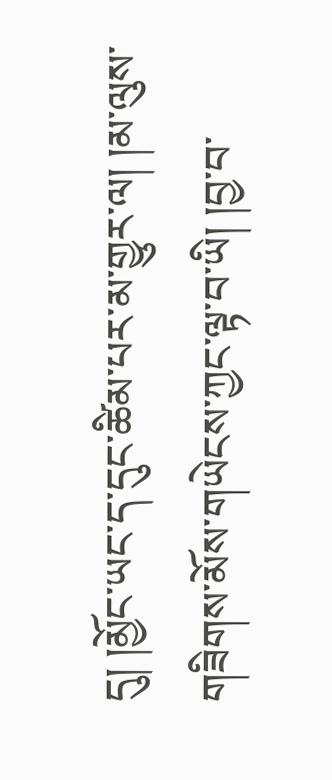དུ། །མྱོང་ཡང་ད་དུང་ཚིམ་པར་མ་གྱུར་ལ། །མ་ལུས་གཟིགས་མོས་གཡེངས་ཀྱང་ལྟ་བ་ཡི། །བྱ་བ་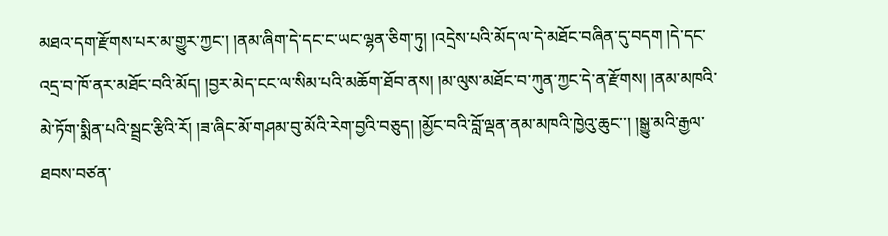མཐའ་དག་རྫོགས་པར་མ་གྱུར་ཀྱང་། །ནམ་ཞིག་དེ་དང་ང་ཡང་ལྷན་ཅིག་ཏུ། །འདྲེས་པའི་མོད་ལ་དེ་མཐོང་བཞིན་དུ་བདག །དེ་དང་འདྲ་བ་ཁོ་ནར་མཐོང་བའི་མོད། །བྱར་མེད་ངང་ལ་སིམ་པའི་མཆོག་ཐོབ་ནས། །མ་ལུས་མཐོང་བ་ཀུན་ཀྱང་དེ་ན་རྫོགས། །ནམ་མཁའི་མེ་ཏོག་སྨིན་པའི་སྦྲང་རྩིའི་རོ། །ཟ་ཞིང་མོ་གཤམ་བུ་མོའི་རེག་བྱའི་བཅུད། །མྱོང་བའི་བློ་ལྡན་ནམ་མཁའི་ཁྱེའུ་ཆུང་་། །སྒྱུ་མའི་རྒྱལ་ཐབས་བཙན་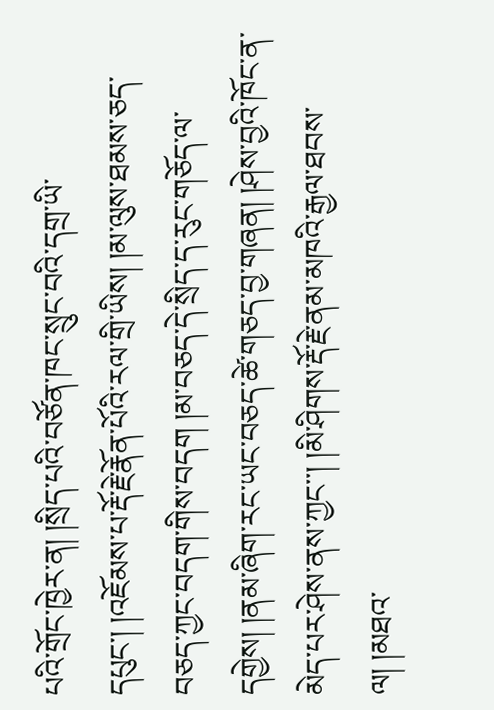པའི་གྲོང་ཁྱེར་ན། །སྲིད་པའི་བཙོན་ཁང་སྲུང་བའི་དགྲ་ཡི་དཔུང་། །འཇོམས་པ་རྡོ་རྗེ་རྣོན་པོའི་རལ་གྲི་ཡིས། །མ་ལུས་ཐམས་ཅད་བཅད་ཀྱང་བདག་གིས་བདག །མ་བཅད་དེ་སྲིད་ད་རུང་གཅོད་ལ་དགྱེས། །ནམ་ཞིག་རང་ཡང་བཅད་ཚེ་གཅད་བྱ་གཞན། །ཤེས་བྱའི་ཁོང་ན་མེད་པར་ཤེས་ནས་ཀྱང་་། །མི་ཤིགས་རྡོ་རྗེ་ནམ་མཁའི་རྒྱལ་ཐབས་ལ། །མཐའ་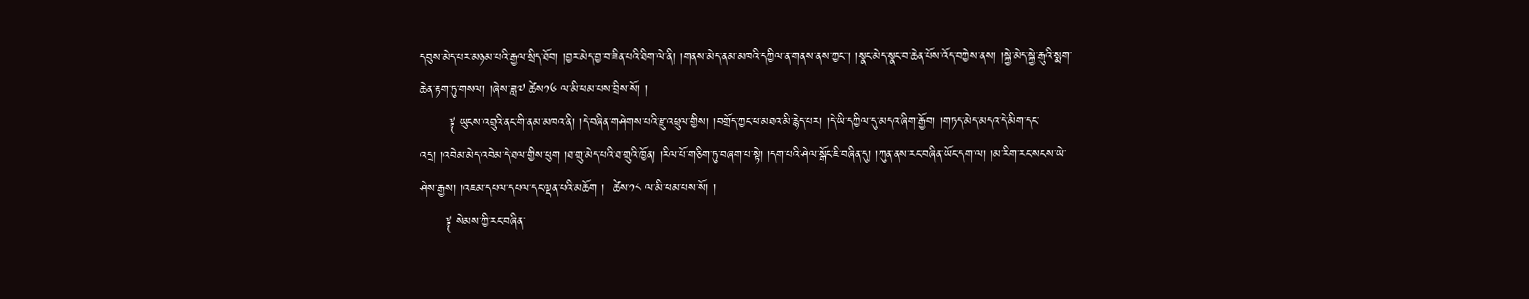དབུས་མེད་པར་མཉམ་པའི་རྒྱལ་སྲིད་ཐོབ། །བྱར་མེད་བྱ་བ་ཟིན་པའི་ཐིག་ལེ་ནི། །གནས་མེད་ནམ་མཁའི་དཀྱིལ་ན་གནས་ནས་ཀྱང་་། །སྣང་མེད་སྣང་བ་ཆེན་པོས་འོད་བཀྱེས་ནས། །སྐྱེ་མེད་སྐྱེ་རྒུའི་སྨག་ཆེན་རྟག་ཏུ་གསལ། །ཞེས་ཟླ༧ ཚེས༡༦ ལ་མི་ཕམ་པས་བྲིས་སོ། །
       ༈ ཡུངས་འབྲུའི་ནང་གི་ནམ་མཁའ་ནི། །དེ་བཞིན་གཤེགས་པའི་རྫུ་འཕྲུལ་གྱིས། །བགྲོད་ཀྱང་ཕ་མཐའ་མི་རྙེད་པར། །དེ་ཡི་དཀྱིལ་དུ་མདའ་ཞིག་རྒྱོབ། །གཏད་མེད་མདའ་དེ་མིག་དང་འདྲ། །འབེམ་མེད་འབེམ་དེ་ཐལ་གྱིས་ཕུག །ཐ་གྲུ་མེད་པའི་ཐ་གྲུའི་ཁྱོན། །རིལ་པོ་གཅིག་ཏུ་བཞག་པ་སྟེ། །དག་པའི་ཤེལ་སྒོང་ཇི་བཞིན་དུ། །ཀུན་ནས་རང་བཞིན་ཡོང་དག་ལ། །མ་རིག་རང་སངས་ཡེ་ཤེས་རྒྱས། །འཇམ་དཔལ་དཔལ་དང་ལྡན་པའི་མཆོག །  ཚེས་༡༨ ལ་མི་ཕམ་པས་སོ། །
      ༈ སེམས་ཀྱི་རང་བཞིན་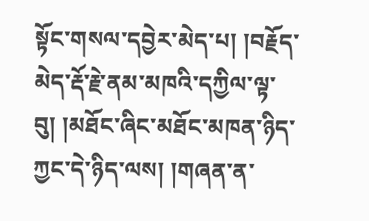སྟོང་གསལ་དབྱེར་མེད་པ། །བརྗོད་མེད་རྡོ་རྗེ་ནམ་མཁའི་དཀྱིལ་ལྟ་བུ། །མཐོང་ཞིང་མཐོང་མཁན་ཉིད་ཀྱང་དེ་ཉིད་ལས། །གཞན་ན་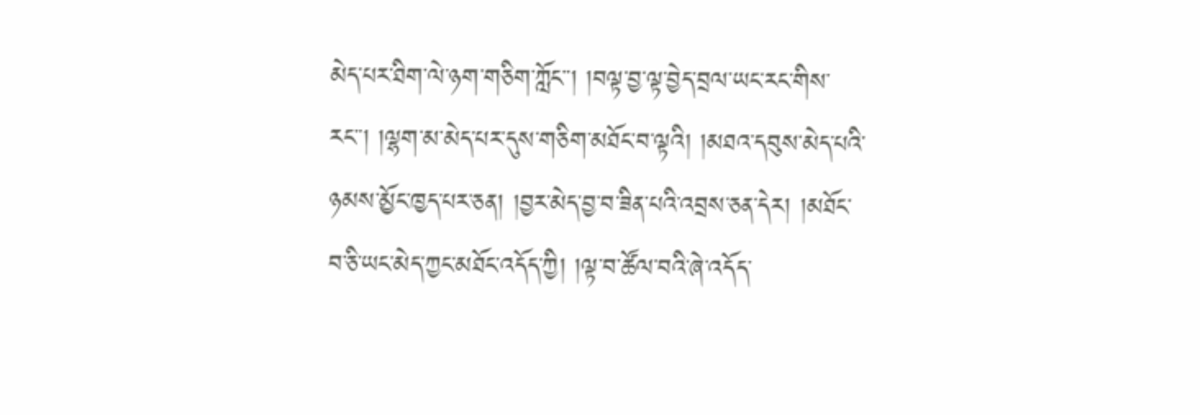མེད་པར་ཐིག་ལེ་ཉག་གཅིག་ཀློང་་། །བལྟ་བྱ་ལྟ་བྱེད་བྲལ་ཡང་རང་གིས་རང་་། །ལྷག་མ་མེད་པར་དུས་གཅིག་མཐོང་བ་ལྟའི། །མཐའ་དབུས་མེད་པའི་ཉམས་མྱོང་ཁྱད་པར་ཅན། །བྱར་མེད་བྱ་བ་ཟིན་པའི་འབྲས་ཅན་དེར། །མཐོང་བ་ཅི་ཡང་མེད་ཀྱང་མཐོང་འདོད་ཀྱི། །ལྟ་བ་ཚོལ་བའི་ཞེ་འདོད་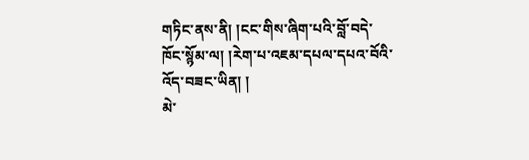གཏིང་ནས་ནི། །ངང་གིས་ཞིག་པའི་བློ་བདེ་ཁོང་སྙོམ་ལ། །རེག་པ་འཇམ་དཔལ་དཔའ་བོའི་འོད་བཟང་ཡིན། །
མེ་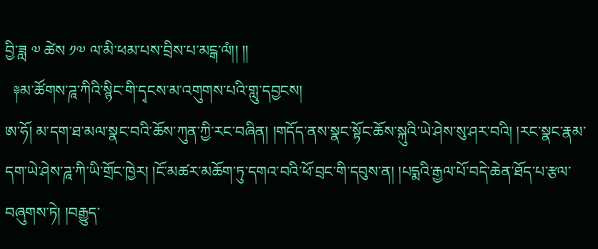བྱི་ཟླ ༧ ཚེས ༡༧ ལ་མི་ཕམ་པས་བྲིས་པ་མངྒ་ལཾ།། །།
  ༈མ་ཚོགས་ཌཱ་ཀིའི་སྙིང་གི་དྭངས་མ་འགུགས་པའི་གླུ་དབྱངས།
ཨ་ཧོ། མ་དག་ཐ་མལ་སྣང་བའི་ཆོས་ཀུན་ཀྱི་རང་བཞིན། །གདོད་ནས་སྣང་སྟོང་ཆོས་སྐུའི་ཡེ་ཤེས་སུ་ཤར་བའི། །རང་སྣང་རྣམ་དག་ཡེ་ཤེས་ཌཱ་ཀི་ཡི་གྲོང་ཁྱེར། །ངོ་མཚར་མཆོག་ཏུ་དགའ་བའི་ཕོ་བྲང་གི་དབུས་ན། །པདྨའི་རྒྱལ་པོ་བདེ་ཆེན་ཐོད་པ་རྩལ་བཞུགས་ཏེ། །བརྒྱུད་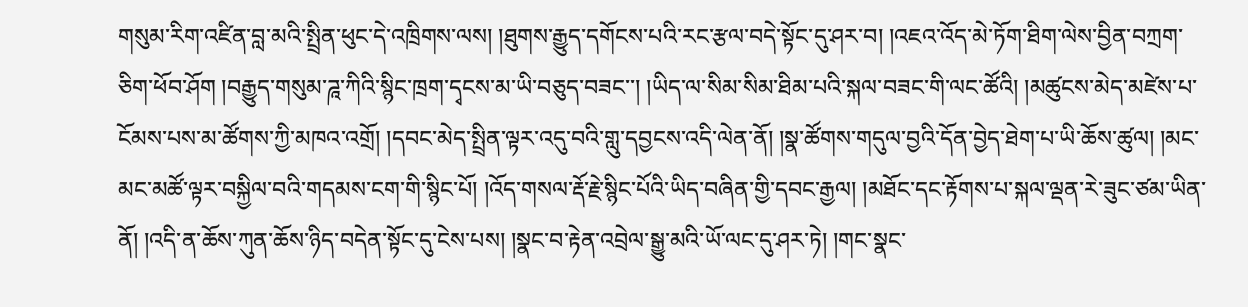གསུམ་རིག་འཛིན་བླ་མའི་སྤྲིན་ཕུང་དེ་འཁྲིགས་ལས། །ཐུགས་རྒྱུད་དགོངས་པའི་རང་རྩལ་བདེ་སྟོང་དུ་ཤར་བ། །འཇའ་འོད་མེ་ཏོག་ཐིག་ལེས་བྱིན་བཀྲག་ཅིག་ཕོབ་ཤོག །བརྒྱུད་གསུམ་ཌཱ་ཀིའི་སྙིང་ཁྲག་དྭངས་མ་ཡི་བཅུད་བཟང་་། །ཡིད་ལ་སིམ་སིམ་ཐིམ་པའི་སྐལ་བཟང་གི་ལང་ཚོའི། །མཚུངས་མེད་མཛེས་པ་ངོམས་པས་མ་ཚོགས་ཀྱི་མཁའ་འགྲོ། །དབང་མེད་སྤྲིན་ལྟར་འདུ་བའི་གླུ་དབྱངས་འདི་ལེན་ནོ། །སྣ་ཚོགས་གདུལ་བྱའི་དོན་བྱེད་ཐེག་པ་ཡི་ཆོས་ཚུལ། །མང་མང་མཚོ་ལྟར་བསྐྱིལ་བའི་གདམས་ངག་གི་སྙིང་པོ། །འོད་གསལ་རྡོ་རྗེ་སྙིང་པོའི་ཡིད་བཞིན་གྱི་དབང་རྒྱལ། །མཐོང་དང་རྟོགས་པ་སྐལ་ལྡན་རེ་ཟུང་ཙམ་ཡིན་ནོ། །འདི་ན་ཆོས་ཀུན་ཆོས་ཉིད་བདེན་སྟོང་དུ་ངེས་པས། །སྣང་བ་རྟེན་འབྲེལ་སྒྱུ་མའི་ཡོ་ལང་དུ་ཤར་ཏེ། །གང་སྣང་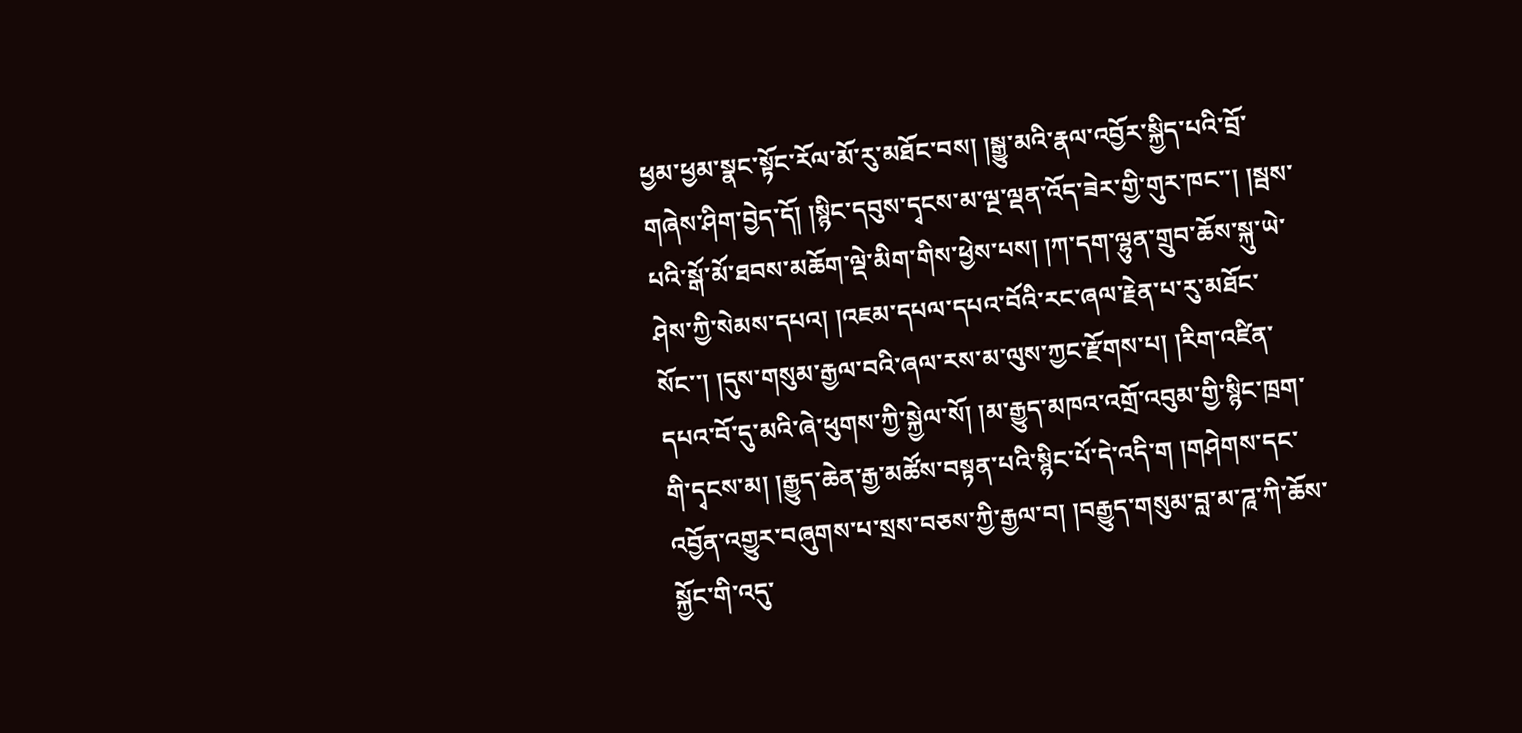ཕྱམ་ཕྱམ་སྣང་སྟོང་རོལ་མོ་རུ་མཐོང་བས། །སྒྱུ་མའི་རྣལ་འབྱོར་སྐྱིད་པའི་བྲོ་གཞེས་ཤིག་བྱེད་དོ། །སྙིང་དབུས་དྭངས་མ་ལྔ་ལྡན་འོད་ཟེར་གྱི་གུར་ཁང་་། །སྦས་པའི་སྒོ་མོ་ཐབས་མཆོག་ལྡེ་མིག་གིས་ཕྱེས་པས། །ཀ་དག་ལྷུན་གྲུབ་ཆོས་སྐུ་ཡེ་ཤེས་ཀྱི་སེམས་དཔའ། །འཇམ་དཔལ་དཔའ་བོའི་རང་ཞལ་རྗེན་པ་རུ་མཐོང་སོང་་། །དུས་གསུམ་རྒྱལ་བའི་ཞལ་རས་མ་ལུས་ཀྱང་རྫོགས་པ། །རིག་འཛིན་དཔའ་བོ་དུ་མའི་ཞེ་ཕུགས་ཀྱི་སྐྱེལ་སོ། །མ་རྒྱུད་མཁའ་འགྲོ་འབུམ་གྱི་སྙིང་ཁྲག་གི་དྭངས་མ། །རྒྱུད་ཆེན་རྒྱ་མཚོས་བསྟན་པའི་སྙིང་པོ་དེ་འདི་ག །གཤེགས་དང་འབྱོན་འགྱུར་བཞུགས་པ་སྲས་བཅས་ཀྱི་རྒྱལ་བ། །བརྒྱུད་གསུམ་བླ་མ་ཌཱ་ཀི་ཆོས་སྐྱོང་གི་འདུ་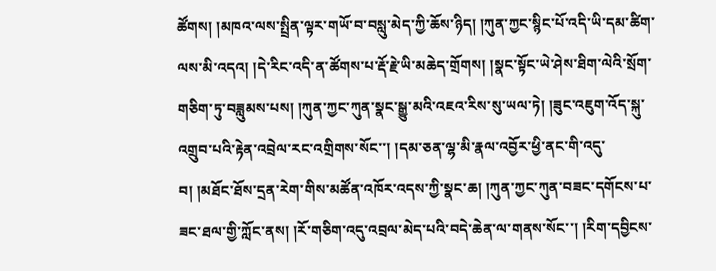ཚོགས། །མཁའ་ལས་སྤྲིན་ལྟར་གཡོ་བ་བསླུ་མེད་ཀྱི་ཆོས་ཉིད། །ཀུན་ཀྱང་སྙིང་པོ་འདི་ཡི་དམ་ཚིག་ལས་མི་འདའ། །དེ་རིང་འདི་ན་ཚོགས་པ་རྡོ་རྗེ་ཡི་མཆེད་གྲོགས། །སྣང་སྟོང་ཡེ་ཤེས་ཐིག་ལེའི་སྲོག་གཅིག་ཏུ་བཟླུམས་པས། །ཀུན་ཀྱང་ཀུན་སྣང་སྒྱུ་མའི་འཇའ་རིས་སུ་ཡལ་ཏེ། །ཟུང་འཇུག་འོད་སྐུ་འགྲུབ་པའི་རྟེན་འབྲེལ་རང་འགྲིགས་སོང་་། །དམ་ཅན་ལྷ་མི་རྣལ་འབྱོར་ཕྱི་ནང་གི་འདུ་བ། །མཐོང་ཐོས་དྲན་རེག་གིས་མཚོན་འཁོར་འདས་ཀྱི་སྣང་ཆ། །ཀུན་ཀྱང་ཀུན་བཟང་དགོངས་པ་ཟང་ཐལ་གྱི་ཀློང་ནས། །རོ་གཅིག་འདུ་འབྲལ་མེད་པའི་བདེ་ཆེན་ལ་གནས་སོང་་། །རིག་དབྱིངས་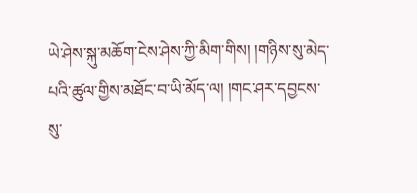ཡེ་ཤེས་སྐུ་མཆོག་ངེས་ཤེས་ཀྱི་མིག་གིས། །གཉིས་སུ་མེད་པའི་ཚུལ་གྱིས་མཐོང་བ་ཡི་མོད་ལ། །གང་ཤར་དབྱངས་སུ་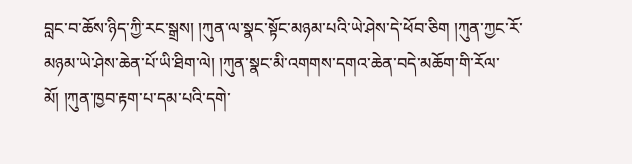བླང་བ་ཆོས་ཉིད་ཀྱི་རང་སྒྲས། །ཀུན་ལ་སྣང་སྟོང་མཉམ་པའི་ཡེ་ཤེས་དེ་ཕོབ་ཅིག །ཀུན་ཀྱང་རོ་མཉམ་ཡེ་ཤེས་ཆེན་པོ་ཡི་ཐིག་ལེ། །ཀུན་སྣང་མི་འགགས་དགའ་ཆེན་བདེ་མཆོག་གི་རོལ་མོ། །ཀུན་ཁྱབ་རྟག་པ་དམ་པའི་དགེ་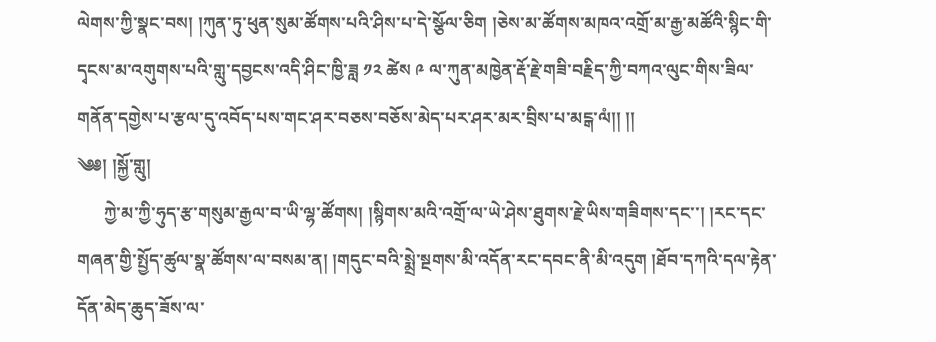ལེགས་ཀྱི་སྣང་བས། །ཀུན་ཏུ་ཕུན་སུམ་ཚོགས་པའི་ཤིས་པ་དེ་སྩོལ་ཅིག །ཅེས་མ་ཚོགས་མཁའ་འགྲོ་མ་རྒྱ་མཚོའི་སྙིང་གི་དྭངས་མ་འགུགས་པའི་གླུ་དབྱངས་འདི་ཤིང་ཁྱི་ཟླ ༡༢ ཚེས ༩ ལ་ཀུན་མཁྱེན་རྡོ་རྗེ་གཟི་བརྗིད་ཀྱི་བཀའ་ལུང་གིས་ཟིལ་གནོན་དགྱེས་པ་རྩལ་དུ་འབོད་པས་གང་ཤར་བཅས་བཅོས་མེད་པར་ཤར་མར་བྲིས་པ་མངྒ་ལཾ།། །།
༄༅། །སྐྱོ་གླུ།
      ཀྱེ་མ་ཀྱི་ཧུད་རྩ་གསུམ་རྒྱལ་བ་ཡི་ལྷ་ཚོགས། །སྙིགས་མའི་འགྲོ་ལ་ཡེ་ཤེས་ཐུགས་རྗེ་ཡིས་གཟིགས་དང་་། །རང་དང་གཞན་གྱི་སྤྱོད་ཚུལ་སྣ་ཚོགས་ལ་བསམ་ན། །གདུང་བའི་སྨྲེ་སྔགས་མི་འདོན་རང་དབང་ནི་མི་འདུག །ཐོབ་དཀའི་དལ་རྟེན་དོན་མེད་ཆུད་ཟོས་ལ་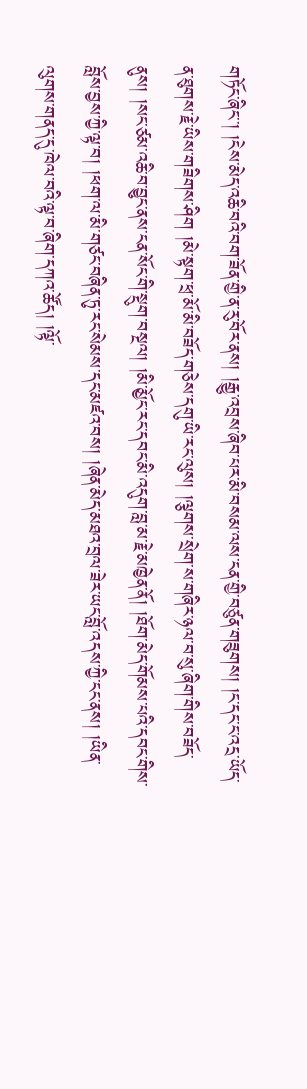གཏོང་ཞིང་་། །ངེས་མེད་འཆི་བའི་བག་ཟོན་གྱི་ན་རུ་བོར་ནས། །རྒྱུ་འབྲས་ཞིབ་པར་མི་བསམ་ལས་ངན་གྱི་བཙུན་གཟུགས། །ང་དང་ང་འདྲ་ཡོད་ན་ཐུགས་རྗེ་ཡིས་གཟིགས་ཤིག །མེ་སྟག་ཕྲ་མོ་མི་བཟོད་གཅེས་དགུ་ཡི་རང་ལུས། །ལྕགས་སྲེག་ས་གཞིར་ཉལ་བ་སུ་ཞིག་གིས་བཟོད་ནུས། །སང་ཙམ་འཆི་བ་བྱུང་ནས་ངན་སོང་གི་སྡུག་བསྔལ། །མི་མྱོང་རང་དབང་མི་འདུག་བླ་མ་རྗེ་མཁྱེན་ནོ། །ཐོག་མེད་གོམས་པའི་དབང་གིས་བློས་བྱས་ཀྱི་ལྟ་བ། །ཕག་ལ་མི་གཙང་བཞིན་ཏུ་རང་སེམས་དང་མཛའ་བས། །ཞེན་མེད་མཐའ་བྲལ་ཟེར་ཡང་བློ་འདས་ཀྱི་ངང་ནས། །ཡིན་ལུགས་གནད་དུ་ཁེལ་བའི་ལྟ་བ་ཞིག་དཀའ་ཚོད། །ལྟོ་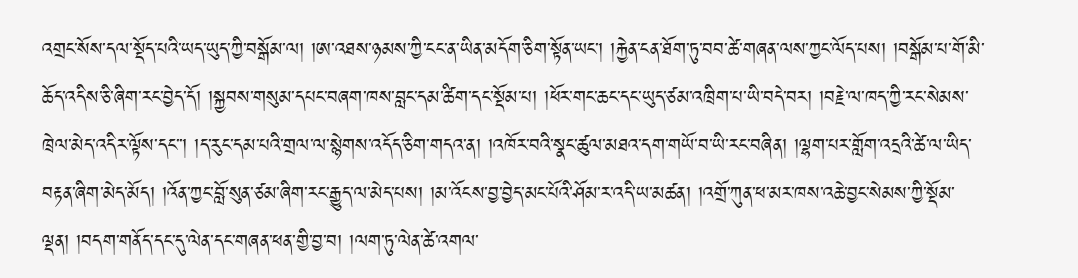འགྲང་སོས་དལ་སྡོད་པའི་ཡད་ཡུད་ཀྱི་བསྒོམ་ལ། །ཨ་འཐས་ཉམས་ཀྱི་ངང་ན་ཡིན་མདོག་ཅིག་སྟོན་ཡང་། །རྐྱེན་ངན་ཐོག་ཏུ་བབ་ཚེ་གཞན་ལས་ཀྱང་ལོད་པས། །བསྒོམ་པ་གོ་མི་ཆོད་འདིས་ཅི་ཞིག་རང་བྱེད་དོ། །སྐྱབས་གསུམ་དཔང་བཞག་ཁས་བླང་དམ་ཚིག་དང་སྡོམ་པ། །ཕོར་གང་ཆང་དང་ཡུད་ཙམ་འཁྲིག་པ་ཡི་བདེ་བར། །བརྗེ་ལ་ཁད་ཀྱི་རང་སེམས་ཁྲེལ་མེད་འདིར་ལྟོས་དང་་། །ད་རུང་དམ་པའི་གྲལ་ལ་སྙེགས་འདོད་ཅིག་གདའ་ན། །འཁོར་བའི་སྣང་ཚུལ་མཐའ་དག་གཡོ་བ་ཡི་རང་བཞིན། །ལྷག་པར་གློག་འདྲའི་ཚེ་ལ་ཡིད་བརྟན་ཞིག་མེད་མོད། །འོན་ཀྱང་བློ་སུན་ཙམ་ཞིག་རང་རྒྱུད་ལ་མེད་པས། །མ་འོངས་བྱ་བྱེད་མང་པོའི་ཤོམ་ར་འདི་ཡ་མཚན། །འགྲོ་ཀུན་ཕ་མར་ཁས་འཆེ་བྱང་སེམས་ཀྱི་སྡོམ་ལྡན། །བདག་གནོད་དང་དུ་ལེན་དང་གཞན་ཕན་གྱི་བྱ་བ། །ལག་ཏུ་ལེན་ཚེ་འགལ་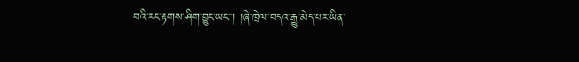བའི་རང་རྟགས་ཤིག་བྱུང་ཡང་་། །ཞེ་ཁྲེལ་བདའ་རྒྱུ་མེད་པར་ཡིན་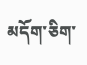མདོག་ཅིག་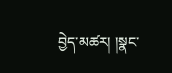བྱེད་མཚར། །སྣང་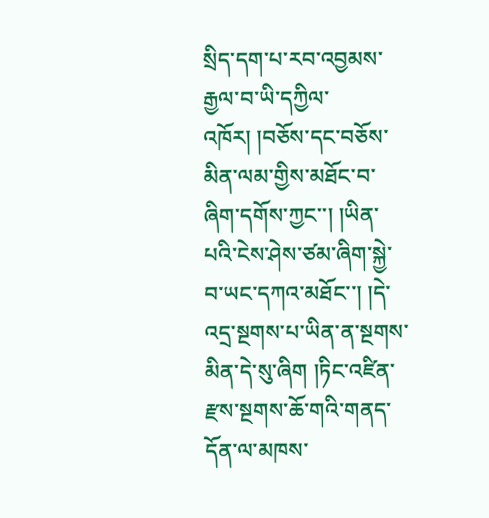སྲིད་དག་པ་རབ་འབྱམས་རྒྱལ་བ་ཡི་དཀྱིལ་འཁོར། །བཅོས་དང་བཅོས་མིན་ལམ་གྱིས་མཐོང་བ་ཞིག་དགོས་ཀྱང་་། །ཡིན་པའི་ངེས་ཤེས་ཙམ་ཞིག་སྐྱེ་བ་ཡང་དཀའ་མཐོང་་། །དེ་འདྲ་སྔགས་པ་ཡིན་ན་སྔགས་མིན་དེ་སུ་ཞིག །ཏིང་འཛིན་རྫས་སྔགས་ཆོ་གའི་གནད་དོན་ལ་མཁས་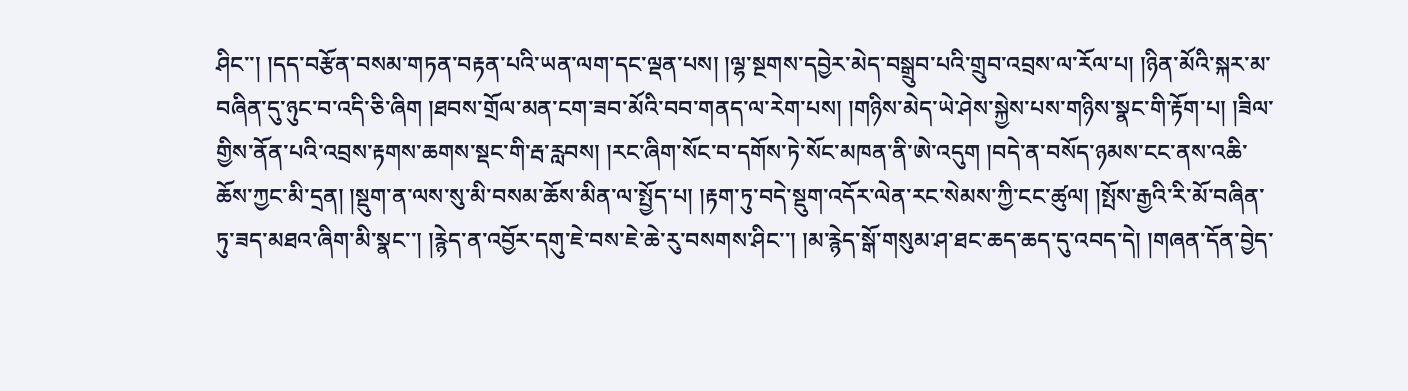ཤིང་་། །དད་བརྩོན་བསམ་གཏན་བརྟན་པའི་ཡན་ལག་དང་ལྡན་པས། །ལྷ་སྔགས་དབྱེར་མེད་བསྒྲུབ་པའི་གྲུབ་འབྲས་ལ་རོལ་པ། །ཉིན་མོའི་སྐར་མ་བཞིན་དུ་ཉུང་བ་འདི་ཅི་ཞིག །ཐབས་གྲོལ་མན་ངག་ཟབ་མོའི་བབ་གནད་ལ་རེག་པས། །གཉིས་མེད་ཡེ་ཤེས་སྐྱེས་པས་གཉིས་སྣང་གི་རྟོག་པ། །ཟིལ་གྱིས་ནོན་པའི་འབྲས་རྟགས་ཆགས་སྡང་གི་རྦ་རླབས། །རང་ཞིག་སོང་བ་དགོས་ཏེ་སོང་མཁན་ནི་ཨེ་འདུག །བདེ་ན་བསོད་ཉམས་ངང་ནས་འཆི་ཆོས་ཀྱང་མི་དྲན། །སྡུག་ན་ལས་སུ་མི་བསམ་ཆོས་མིན་ལ་སྤྱོད་པ། །རྟག་ཏུ་བདེ་སྡུག་འདོར་ལེན་རང་སེམས་ཀྱི་ངང་ཚུལ། །སྤོས་རྒྱའི་རི་མོ་བཞིན་ཏུ་ཟད་མཐའ་ཞིག་མི་སྣང་་། །རྙེད་ན་འབྱོར་དགུ་ཇེ་བས་ཇེ་ཆེ་རུ་བསགས་ཤིང་་། །མ་རྙེད་སྒོ་གསུམ་ཤ་ཐང་ཆད་ཆད་དུ་འབད་དེ། །གཞན་དོན་བྱེད་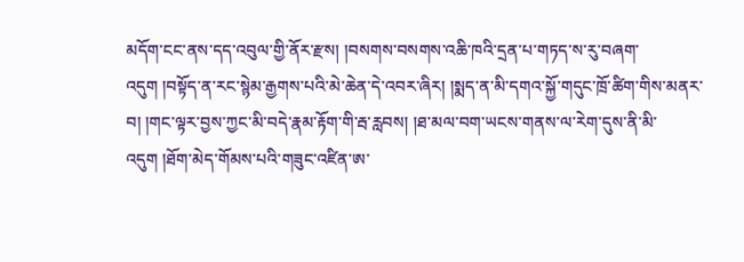མདོག་ངང་ནས་དད་འབུལ་གྱི་ནོར་རྫས། །བསགས་བསགས་འཆི་ཁའི་དྲན་པ་གཏད་ས་རུ་བཞག་འདུག །བསྟོད་ན་རང་སྙེམ་རྒྱགས་པའི་མེ་ཆེན་དེ་འབར་ཞིར། །སྨད་ན་མི་དགའ་སྐྱོ་གདུང་ཁྲོ་ཚིག་གིས་མནར་བ། །གང་ལྟར་བྱས་ཀྱང་མི་བདེ་རྣམ་རྟོག་གི་རྦ་རླབས། །ཐ་མལ་བག་ཡངས་གནས་ལ་རེག་དུས་ནི་མི་འདུག །ཐོག་མེད་གོམས་པའི་གཟུང་འཛིན་ཨ་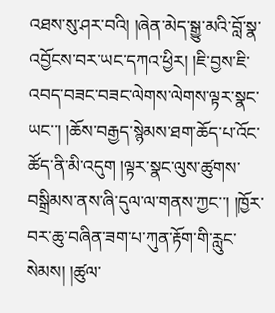འཐས་སུ་ཤར་བའི། །ཞེན་མེད་སྒྱུ་མའི་བློ་སྣ་འབྱོངས་བར་ཡང་དཀའ་ཕྱིར། །ཇི་བྱས་ཇི་འབད་བཟང་བཟང་ལེགས་ལེགས་ལྟར་སྣང་ཡང་་། །ཆོས་བརྒྱད་སྙེམས་ཐག་ཆོད་པ་འོང་ཚོད་ནི་མི་འདུག །ལྟར་སྣང་ལུས་ཚུགས་བསྒྲིམས་ནས་ཞི་དུལ་ལ་གནས་ཀྱང་་། །ཁྱོར་བར་ཆུ་བཞིན་ཟག་པ་ཀུན་རྟོག་གི་རླུང་སེམས། །ཚུལ་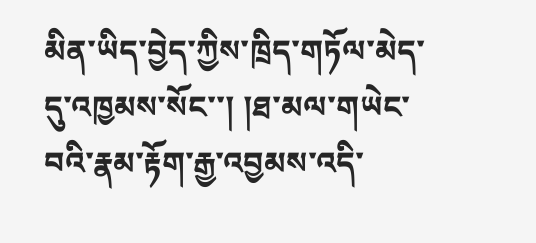མིན་ཡིད་བྱེད་ཀྱིས་ཁྲིད་གཏོལ་མེད་དུ་འཁྱམས་སོང་་། །ཐ་མལ་གཡེང་བའི་རྣམ་རྟོག་རྒྱ་འབྱམས་འདི་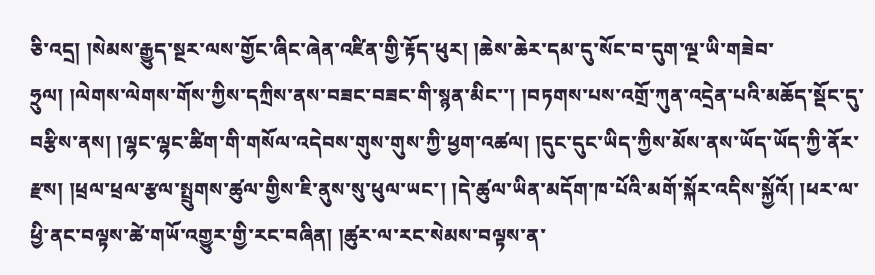ཅི་འདྲ། །སེམས་རྒྱུད་སྔར་ལས་གྱོང་ཞིང་ཞེན་འཛིན་གྱི་རྟོད་ཕུར། །ཆེས་ཆེར་དམ་དུ་སོང་བ་དུག་ལྔ་ཡི་གཟེབ་ཧྲུལ། །ལེགས་ལེགས་གོས་ཀྱིས་དཀྲིས་ནས་བཟང་བཟང་གི་སྙན་མིང་་། །བཏགས་པས་འགྲོ་ཀུན་འདྲེན་པའི་མཆོད་སྡོང་དུ་བརྩིས་ནས། །ལྷང་ལྷང་ཚིག་གི་གསོལ་འདེབས་གུས་གུས་ཀྱི་ཕྱག་འཚལ། །དུང་དུང་ཡིད་ཀྱིས་མོས་ནས་ཡོད་ཡོད་ཀྱི་ནོར་རྫས། །ཕྲལ་ཕྲལ་རྩལ་སྤྲུགས་ཚུལ་གྱིས་ཇི་ནུས་སུ་ཕུལ་ཡང་། །དེ་ཚུལ་ཡིན་མདོག་ཁ་པོའི་མགོ་སྐོར་འདིས་སྐྱོའོ། །ཕར་ལ་ཕྱི་ནང་བལྟས་ཚེ་གཡོ་འགྱུར་གྱི་རང་བཞིན། །ཚུར་ལ་རང་སེམས་བལྟས་ན་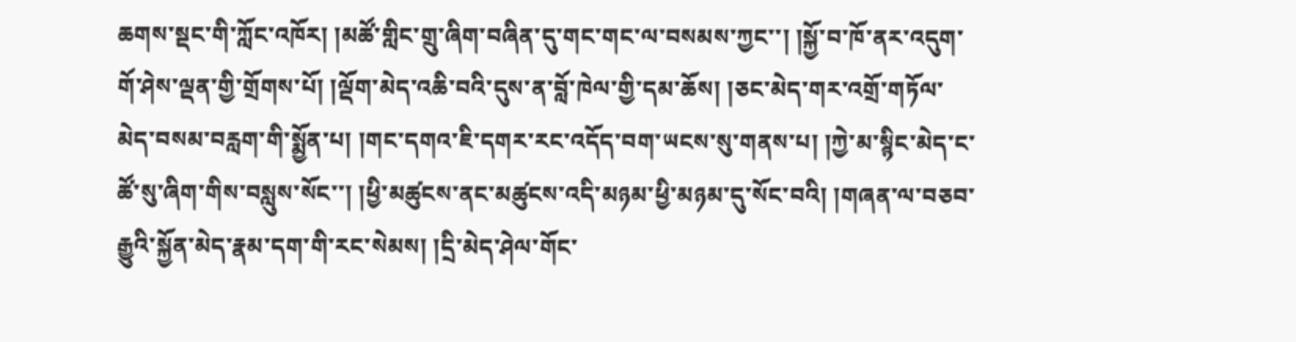ཆགས་སྡང་གི་ཀློང་འཁོར། །མཚོ་གླིང་གྲུ་ཞིག་བཞིན་དུ་གང་གང་ལ་བསམས་ཀྱང་་། །སྐྱོ་བ་ཁོ་ནར་འདུག་གོ་ཤེས་ལྡན་གྱི་གྲོགས་པོ། །ལྡོག་མེད་འཆི་བའི་དུས་ན་བློ་ཁེལ་གྱི་དམ་ཆོས། །ཅང་མེད་གར་འགྲོ་གཏོལ་མེད་བསམ་བརླག་གི་སྨྱོན་པ། །གང་དགའ་ཇི་དགར་རང་འདོད་བག་ཡངས་སུ་གནས་པ། །ཀྱེ་མ་སྙིང་མེད་ང་ཚོ་སུ་ཞིག་གིས་བསླུས་སོང་་། །ཕྱི་མཚུངས་ནང་མཚུངས་འདི་མཉམ་ཕྱི་མཉམ་དུ་སོང་བའི། །གཞན་ལ་བཅབ་རྒྱུའི་སྐྱོན་མེད་རྣམ་དག་གི་རང་སེམས། །དྲི་མེད་ཤེལ་གོང་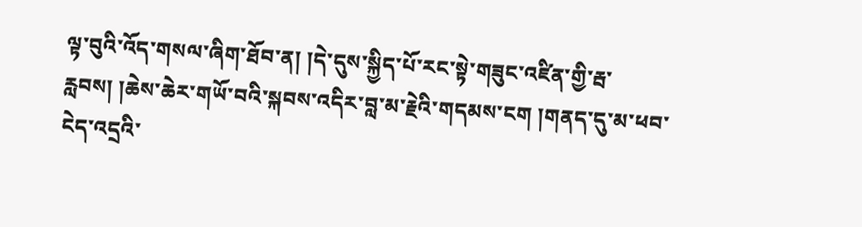ལྟ་བུའི་འོད་གསལ་ཞིག་ཐོབ་ན། །དེ་དུས་སྐྱིད་པོ་རང་སྟེ་གཟུང་འཛིན་གྱི་རྦ་རླབས། །ཆེས་ཆེར་གཡོ་བའི་སྐབས་འདིར་བླ་མ་རྗེའི་གདམས་ངག །གནད་དུ་མ་ཕབ་ངེད་འདྲའི་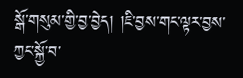སྒོ་གསུམ་གྱི་བྱ་བྱེད། །ཇི་བྱས་གང་ལྟར་བྱས་ཀྱང་སྐྱོ་བ་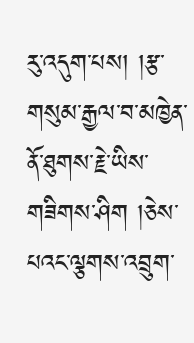རུ་འདུག་པས། །རྩ་གསུམ་རྒྱལ་བ་མཁྱེན་ནོ་ཐུགས་རྗེ་ཡིས་གཟིགས་ཤིག །ཅེས་པའང་ལྕགས་འབྲུག་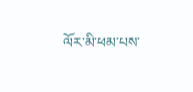ལོར་མི་ཕམ་པས་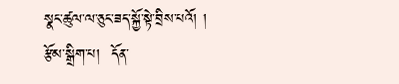སྣང་ཚུལ་ལ་ཅུང་ཟད་སྐྱོ་སྟེ་བྲིས་པའོ། །
རྩོམ་སྒྲིག་པ།  དོན་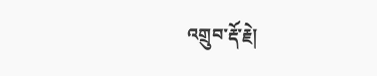འགྲུབ་རྡོ་རྗེ།